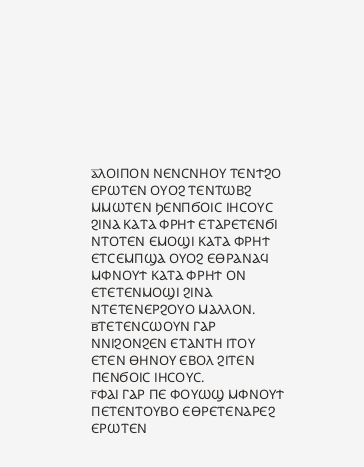ⲁ̅ⲖⲞⲒⲠⲞⲚ ⲚⲈⲚⲤⲚⲎⲞⲨ ⲦⲈⲚϮϨⲞ ⲈⲢⲰⲦⲈⲚ ⲞⲨⲞϨ ⲦⲈⲚⲦⲰⲂϨ ⲘⲘⲰⲦⲈⲚ ϦⲈⲚⲠϬⲞⲒⲤ ⲒⲎⲤⲞⲨⲤ ϨⲒⲚⲀ ⲔⲀⲦⲀ ⲪⲢⲎϮ ⲈⲦⲀⲢⲈⲦⲈⲚϬⲒ ⲚⲦⲞⲦⲈⲚ ⲈⲘⲞϢⲒ ⲔⲀⲦⲀ ⲪⲢⲎϮ ⲈⲦⲤⲈⲘⲠϢⲀ ⲞⲨⲞϨ ⲈⲐⲢⲀⲚⲀϤ ⲘⲪⲚⲞⲨϮ ⲔⲀⲦⲀ ⲪⲢⲎϮ ⲞⲚ ⲈⲦⲈⲦⲈⲚⲘⲞϢⲒ ϨⲒⲚⲀ ⲚⲦⲈⲦⲈⲚⲈⲢϨⲞⲨⲞ ⲘⲀⲖⲖⲞⲚ.
ⲃ̅ⲦⲈⲦⲈⲚⲤⲰⲞⲨⲚ ⲄⲀⲢ ⲚⲚⲒϨⲞⲚϨⲈⲚ ⲈⲦⲀⲚⲦⲎ ⲒⲦⲞⲨ ⲈⲦⲈⲚ ⲐⲎⲚⲞⲨ ⲈⲂⲞⲖ ϨⲒⲦⲈⲚ ⲠⲈⲚϬⲞⲒⲤ ⲒⲎⲤⲞⲨⲤ.
ⲅ̅ⲪⲀⲒ ⲄⲀⲢ ⲠⲈ ⲪⲞⲨⲰϢ ⲘⲪⲚⲞⲨϮ ⲠⲈⲦⲈⲚⲦⲞⲨⲂⲞ ⲈⲐⲢⲈⲦⲈⲚⲀⲢⲈϨ ⲈⲢⲰⲦⲈⲚ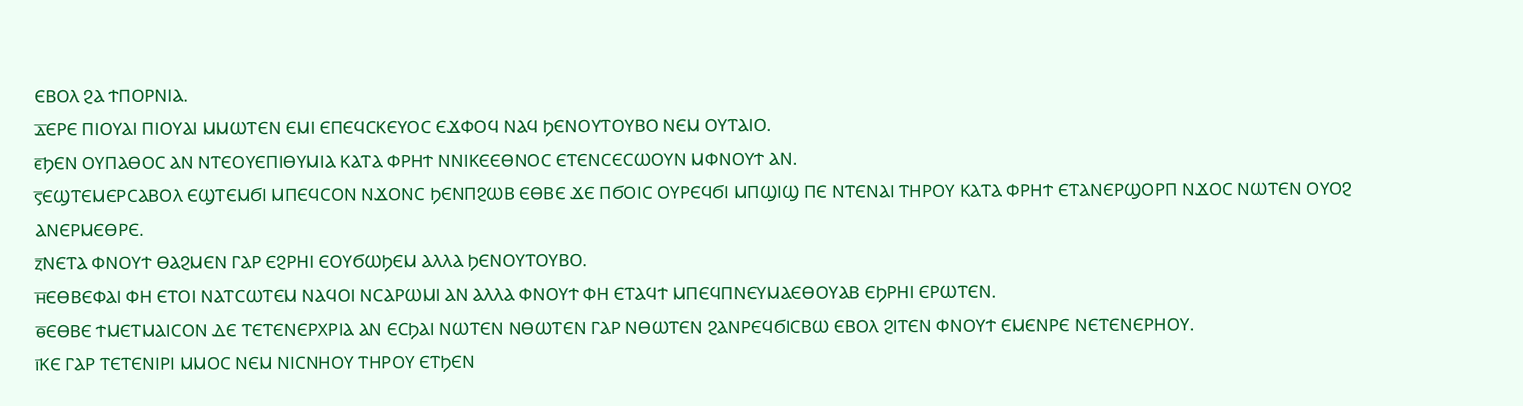ⲈⲂⲞⲖ ϨⲀ ϮⲠⲞⲢⲚⲒⲀ.
ⲇ̅ⲈⲢⲈ ⲠⲒⲞⲨⲀⲒ ⲠⲒⲞⲨⲀⲒ ⲘⲘⲰⲦⲈⲚ ⲈⲘⲒ ⲈⲠⲈϤⲤⲔⲈⲨⲞⲤ ⲈϪⲪⲞϤ ⲚⲀϤ ϦⲈⲚⲞⲨⲦⲞⲨⲂⲞ ⲚⲈⲘ ⲞⲨⲦⲀⲒⲞ.
ⲉ̅ϦⲈⲚ ⲞⲨⲠⲀⲐⲞⲤ ⲀⲚ ⲚⲦⲈⲞⲨⲈⲠⲒⲐⲨⲘⲒⲀ ⲔⲀⲦⲀ ⲪⲢⲎϮ ⲚⲚⲒⲔⲈⲈⲐⲚⲞⲤ ⲈⲦⲈⲚⲤⲈⲤⲰⲞⲨⲚ ⲘⲪⲚⲞⲨϮ ⲀⲚ.
ⲋ̅ⲈϢⲦⲈⲘⲈⲢⲤⲀⲂⲞⲖ ⲈϢⲦⲈⲘϬⲒ ⲘⲠⲈϤⲤⲞⲚ ⲚϪⲞⲚⲤ ϦⲈⲚⲠϨⲰⲂ ⲈⲐⲂⲈ ϪⲈ ⲠϬⲞⲒⲤ ⲞⲨⲢⲈϤϬⲒ ⲘⲠϢⲒϢ ⲠⲈ ⲚⲦⲈⲚⲀⲒ ⲦⲎⲢⲞⲨ ⲔⲀⲦⲀ ⲪⲢⲎϮ ⲈⲦⲀⲚⲈⲢϢⲞⲢⲠ ⲚϪⲞⲤ ⲚⲰⲦⲈⲚ ⲞⲨⲞϨ ⲀⲚⲈⲢⲘⲈⲐⲢⲈ.
ⲍ̅ⲚⲈⲦⲀ ⲪⲚⲞⲨϮ ⲐⲀϨⲘⲈⲚ ⲄⲀⲢ ⲈϨⲢⲎⲒ ⲈⲞⲨϬⲰϦⲈⲘ ⲀⲖⲖⲀ ϦⲈⲚⲞⲨⲦⲞⲨⲂⲞ.
ⲏ̅ⲈⲐⲂⲈⲪⲀⲒ ⲪⲎ ⲈⲦⲞⲒ ⲚⲀⲦⲤⲰⲦⲈⲘ ⲚⲀϤⲞⲒ ⲚⲤⲀⲢⲰⲘⲒ ⲀⲚ ⲀⲖⲖⲀ ⲪⲚⲞⲨϮ ⲪⲎ ⲈⲦⲀϤϮ ⲘⲠⲈϤⲠⲚⲈⲨⲘⲀⲈⲐⲞⲨⲀⲂ ⲈϦⲢⲎⲒ ⲈⲢⲰⲦⲈⲚ.
ⲑ̅ⲈⲐⲂⲈ ϮⲘⲈⲦⲘⲀⲒⲤⲞⲚ ⲆⲈ ⲦⲈⲦⲈⲚⲈⲢⲬⲢⲒⲀ ⲀⲚ ⲈⲤϦⲀⲒ ⲚⲰⲦⲈⲚ ⲚⲐⲰⲦⲈⲚ ⲄⲀⲢ ⲚⲐⲰⲦⲈⲚ ϨⲀⲚⲢⲈϤϬⲒⲤⲂⲰ ⲈⲂⲞⲖ ϨⲒⲦⲈⲚ ⲪⲚⲞⲨϮ ⲈⲘⲈⲚⲢⲈ ⲚⲈⲦⲈⲚⲈⲢⲎⲞⲨ.
ⲓ̅ⲔⲈ ⲄⲀⲢ ⲦⲈⲦⲈⲚⲒⲢⲒ ⲘⲘⲞⲤ ⲚⲈⲘ ⲚⲒⲤⲚⲎⲞⲨ ⲦⲎⲢⲞⲨ ⲈⲦϦⲈⲚ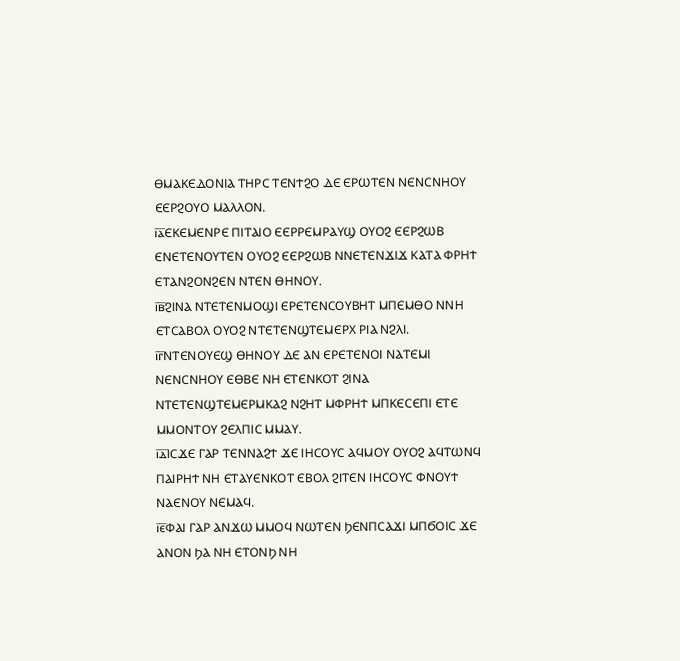ⲐⲘⲀⲔⲈⲆⲞⲚⲒⲀ ⲦⲎⲢⲤ ⲦⲈⲚϮϨⲞ ⲆⲈ ⲈⲢⲰⲦⲈⲚ ⲚⲈⲚⲤⲚⲎⲞⲨ ⲈⲈⲢϨⲞⲨⲞ ⲘⲀⲖⲖⲞⲚ.
ⲓ̅ⲁ̅ⲈⲔⲈⲘⲈⲚⲢⲈ ⲠⲒⲦⲀⲒⲞ ⲈⲈⲢⲢⲈⲘⲢⲀⲨϢ ⲞⲨⲞϨ ⲈⲈⲢϨⲰⲂ ⲈⲚⲈⲦⲈⲚⲞⲨⲦⲈⲚ ⲞⲨⲞϨ ⲈⲈⲢϨⲰⲂ ⲚⲚⲈⲦⲈⲚϪⲒϪ ⲔⲀⲦⲀ ⲪⲢⲎϮ ⲈⲦⲀⲚϨⲞⲚϨⲈⲚ ⲚⲦⲈⲚ ⲐⲎⲚⲞⲨ.
ⲓ̅ⲃ̅ϨⲒⲚⲀ ⲚⲦⲈⲦⲈⲚⲘⲞϢⲒ ⲈⲢⲈⲦⲈⲚⲤⲞⲨⲂⲎⲦ ⲘⲠⲈⲘⲐⲞ ⲚⲚⲎ ⲈⲦⲤⲀⲂⲞⲖ ⲞⲨⲞϨ ⲚⲦⲈⲦⲈⲚϢⲦⲈⲘⲈⲢⲬ ⲢⲒⲀ ⲚϨⲖⲒ.
ⲓ̅ⲅ̅ⲚⲦⲈⲚⲞⲨⲈϢ ⲐⲎⲚⲞⲨ ⲆⲈ ⲀⲚ ⲈⲢⲈⲦⲈⲚⲞⲒ ⲚⲀⲦⲈⲘⲒ ⲚⲈⲚⲤⲚⲎⲞⲨ ⲈⲐⲂⲈ ⲚⲎ ⲈⲦⲈⲚⲔⲞⲦ ϨⲒⲚⲀ ⲚⲦⲈⲦⲈⲚϢⲦⲈⲘⲈⲢⲘⲔⲀϨ ⲚϨⲎⲦ ⲘⲪⲢⲎϮ ⲘⲠⲔⲈⲤⲈⲠⲒ ⲈⲦⲈ ⲘⲘⲞⲚⲦⲞⲨ ϨⲈⲖⲠⲒⲤ ⲘⲘⲀⲨ.
ⲓ̅ⲇ̅ⲒⲤϪⲈ ⲄⲀⲢ ⲦⲈⲚⲚⲀϨϮ ϪⲈ ⲒⲎⲤⲞⲨⲤ ⲀϤⲘⲞⲨ ⲞⲨⲞϨ ⲀϤⲦⲰⲚϤ ⲠⲀⲒⲢⲎϮ ⲚⲎ ⲈⲦⲀⲨⲈⲚⲔⲞⲦ ⲈⲂⲞⲖ ϨⲒⲦⲈⲚ ⲒⲎⲤⲞⲨⲤ ⲪⲚⲞⲨϮ ⲚⲀⲈⲚⲞⲨ ⲚⲈⲘⲀϤ.
ⲓ̅ⲉ̅ⲪⲀⲒ ⲄⲀⲢ ⲀⲚϪⲰ ⲘⲘⲞϤ ⲚⲰⲦⲈⲚ ϦⲈⲚⲠⲤⲀϪⲒ ⲘⲠϬⲞⲒⲤ ϪⲈ ⲀⲚⲞⲚ ϦⲀ ⲚⲎ ⲈⲦⲞⲚϦ ⲚⲎ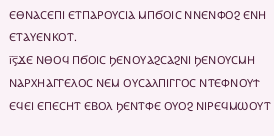ⲈⲐⲚⲀⲤⲈⲠⲒ ⲈⲦⲠⲀⲢⲞⲨⲤⲒⲀ ⲘⲠϬⲞⲒⲤ ⲚⲚⲈⲚⲪⲞϨ ⲈⲚⲎ ⲈⲦⲀⲨⲈⲚⲔⲞⲦ.
ⲓ̅ⲋ̅ϪⲈ ⲚⲐⲞϤ ⲠϬⲞⲒⲤ ϦⲈⲚⲞⲨⲀϨⲤⲀϨⲚⲒ ϦⲈⲚⲞⲨⲤⲘⲎ ⲚⲀⲢⲬⲎⲀⲄⲄⲈⲖⲞⲤ ⲚⲈⲘ ⲞⲨⲤⲀⲖⲠⲒⲄⲄⲞⲤ ⲚⲦⲈⲪⲚⲞⲨϮ ⲈϤⲈⲒ ⲈⲠⲈⲤⲎⲦ ⲈⲂⲞⲖ ϦⲈⲚⲦⲪⲈ ⲞⲨⲞϨ ⲚⲒⲢⲈϤⲘⲰⲞⲨⲦ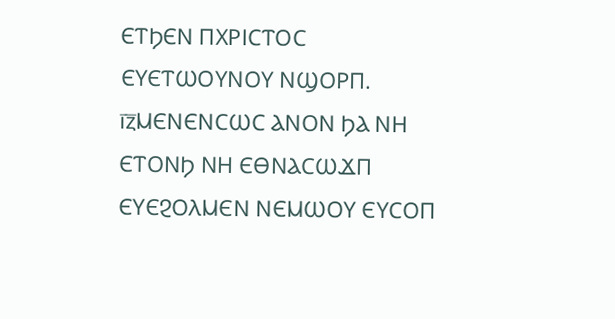ⲈⲦϦⲈⲚ ⲠⲬⲢⲒⲤⲦⲞⲤ ⲈⲨⲈⲦⲰⲞⲨⲚⲞⲨ ⲚϢⲞⲢⲠ.
ⲓ̅ⲍ̅ⲘⲈⲚⲈⲚⲤⲰⲤ ⲀⲚⲞⲚ ϦⲀ ⲚⲎ ⲈⲦⲞⲚϦ ⲚⲎ ⲈⲐⲚⲀⲤⲰϪⲠ ⲈⲨⲈϨⲞⲖⲘⲈⲚ ⲚⲈⲘⲰⲞⲨ ⲈⲨⲤⲞⲠ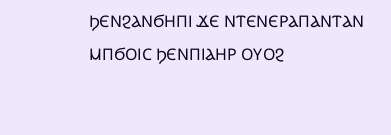ϦⲈⲚϨⲀⲚϬⲎⲠⲒ ϪⲈ ⲚⲦⲈⲚⲈⲢⲀⲠⲀⲚⲦⲀⲚ ⲘⲠϬⲞⲒⲤ ϦⲈⲚⲠⲒⲀⲎⲢ ⲞⲨⲞϨ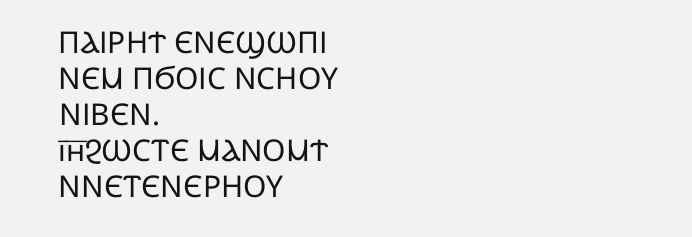ⲠⲀⲒⲢⲎϮ ⲈⲚⲈϢⲰⲠⲒ ⲚⲈⲘ ⲠϬⲞⲒⲤ ⲚⲤⲎⲞⲨ ⲚⲒⲂⲈⲚ.
ⲓ̅ⲏ̅ϨⲰⲤⲦⲈ ⲘⲀⲚⲞⲘϮ ⲚⲚⲈⲦⲈⲚⲈⲢⲎⲞⲨ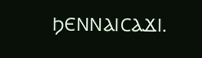ϦⲈⲚⲚⲀⲒⲤⲀϪⲒ.